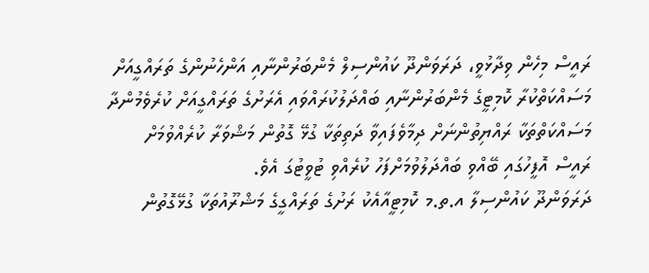ރައީސް މިހެން ވިދާޅުވީ، ދަރަވަންދޫ ކައުންސިލް މެންބަރުންނާއި އަންހެނުންގެ ތަރައްގީއަށް މަސައްކަތްކުރާ ކޮމިޓީގެ މެންބަރުންނާއި ބައްދަލުކުރައްވައި އެރަށުގެ ތަރައްގީއަށް ކުރެވެމުންދާ މަސައްކަތްތަކާ ރައްޔިތުންނަށް ދިމާވެފައިވާ ދަތިތަކާ ގުޅޭ ގޮތުން މަޝްވަރާ ކުރެއްވުމަށް ރައީސް އޮފީހުގައި ބޭއްވި ބައްދަލުވުމަށްފަހު ކުރެއްވި ޓުވީޓުގަ އެވެ.
ދަރަވަންދޫ ކައުންސިލާ އ.ތ.މ ކޮމިޓީއާއެކު ރަށުގެ ތަރައްގީގެ މަޝްރޫއުތަކާ ގުޅޭގޮތުން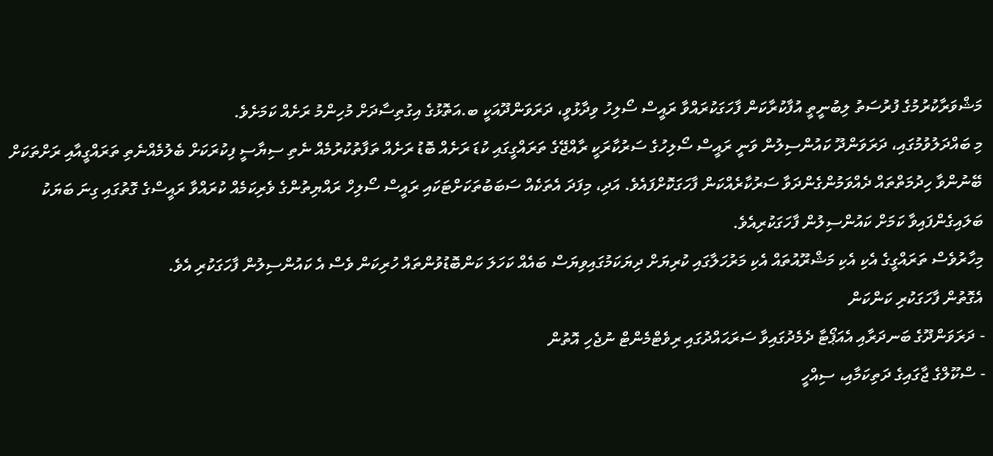މަޝްވަރާކުރުމުގެ ފުރުސަތު ލިބުނީތީ އުފާކުރާކަން ފާހަގަކުރައްވާ ރައީސް ސޯލިހު ވިދާޅުވީ، ދަރަވަންދޫއަކީ ބ.އަތޮޅުގެ އިގުތިސާދަށް މުހިންމު ރަށެއް ކަމަށެވެ.
މި ބައްދަލުވުމުގައި، ދަރަވަންދޫ ކައުންސިލުން ވަނީ ރައީސް ސޯލިހުގެ ސަރުކާރަކީ ރާއްޖޭގެ ތަރައްގީގައި ކުޑަ ރަށެއް ބޮޑު ރަށެއް ތަފާތުކުރުމެއް ނެތި ސިޔާސީ ފިކުރަކަށް ބެލުމެއްނެތި ތަރައްގީއާއި ރަށްތަކަށް ބޭނުންވާ ހިދުމަތްތައް ދެއްވަމުންގެންދަވާ ސަރުކާރެއްކަން ފާހަގަކޮށްފައެވެ. އަދި، މިފަދަ އެތަކެއް ސަބަބުތަކަށްޓަކައި ރައީސް ސޯލިހް ރައްޔިތުންގެ ވެރިކަމެއް ކުރައްވާ ރައީސްގެ ގޮތުގައި ގިނަ ބަޔަކު ބަލައިގެންފައިވާ ކަމަށް ކައުންސިލުން ފާހަގަކުރިއެވެ.
މިހާރުވެސް ތަރައްގީގެ އެކި އެކި މަޝްރޫއުތައް އެކި މަރުހަލާގައި ކުރިޔަށް ދިޔަކަމުގައިވިޔަސް ބައެއް ކަހަލަ ކަންބޮޑުވުންތައް ހުރިކަން ވެސް އެ ކައުންސިލުން ފާހަގަކުރި އެވެ.
އެގޮތުން ފާހަގަކުރި ކަންކަން
- ދަރަވަންދޫގެ ބަނދަރާއި އެއަޕޯޓާ ދެމެދުގައިވާ ސަރަޙައްދުގައި ރިވެޓްމެންޓް ނުޖެހި އޮތުން
- ސްކޫލްގެ ޖާގައިގެ ދަތިކަމާއި، ސިއްހީ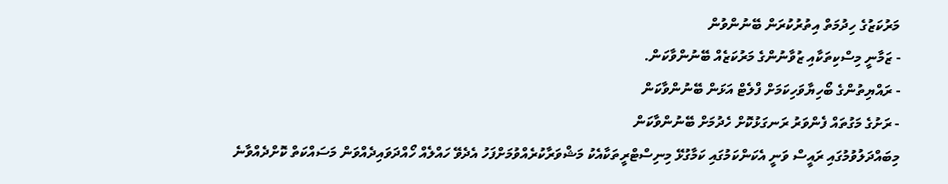މަރުކަޒުގެ ހިދުމަތް އިތުރުކުރަން ބޭނުންވުން
- ޒަމާނީ މިސްކިތަކާއި ޒުވާނުންގެ މަރުކަޒެއް ބޭނުންވާކަން.
- ރައްޔިތުންގެ ބޯހިޔާވަހިކަމަށް ފްލެޓް އަޅަން ބޭނުންވާކަން
- ރަށުގެ މަގުތައް ފެންވަރު ރަނގަޅުކޮށް ހެދުމަށް ބޭނުންވާކަން
މިބައްދަލުވުމުގައި ރައީސް ވަނީ އެކަންކަމުގައި ކަމާގުޅޭ މިނިސްޓްރީތަކާއެކު މަޝްވަރާކުރެއްވުމަށްފަހު އެދެވޭ ހައްލެއް ހޯއްދަވައިދެއްވަން މަސައްކަތް ކޮށްދެއްވާނެ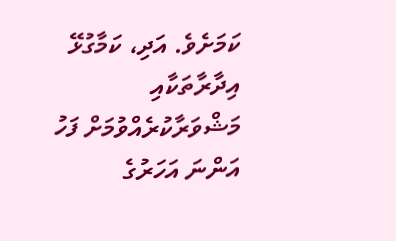ކަމަށެވެ. އަދި، ކަމާގުޅޭ އިދާރާތަކާއި މަޝްވަރާކުރެއްވުމަށް ފަހު އަންނަ އަހަރުގެ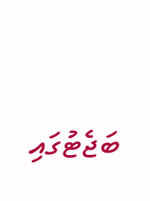ބަޖެޓުގައި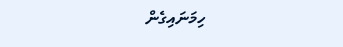ހިމަނައިގެން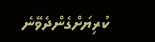ކުރިޔަށްގެންދެވޭނެ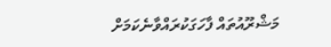މަޝްރޫއުތައް ފާހަގަކުރައްވާނެކަމަށް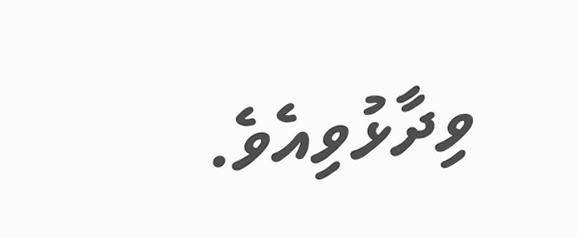ވިދާޅުވިއެވެ.